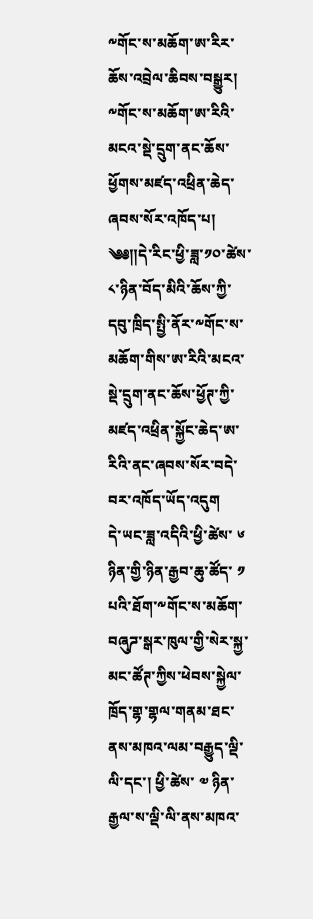༸གོང་ས་མཆོག་ཨ་རིར་ཆོས་འབྲེལ་ཆིབས་བསྒྱུར།
༸གོང་ས་མཆོག་ཨ་རིའི་མངའ་སྡེ་དྲུག་ནང་ཆོས་ཕྱོགས་མཛད་འཕྲིན་ཆེད་ཞབས་སོར་འཁོད་པ།
༄༅༎དེ་རིང་ཕྱི་ཟླ་༡༠་ཚེས་༨་ཉིན་བོད་མིའི་ཆོས་ཀྱི་དབུ་ཁྲིད་སྤྱི་ནོར་༸གོང་ས་མཆོག་གིས་ཨ་རིའི་མངའ་སྡེ་དྲུག་ནང་ཆོས་ཕྱོཊ་ཀྱི་མཛད་འཕྲིན་སྐྱོང་ཆེད་ཨ་རིའི་ནང་ཞབས་སོར་བདེ་བར་འཁོད་ཡོད་འདུག
དེ་ཡང་ཟླ་འདིའི་ཕྱི་ཚེས་ ༦ ཉིན་གྱི་ཉིན་རྒྱབ་ཆུ་ཚོད་ ༡ པའི་ཐོག་༸གོང་ས་མཆོག་བཞུཌ་སྒར་ཁུལ་གྱི་སེར་སྐྱ་མང་ཚོཊ་ཀྱིས་ཕེབས་སྐྱེལ་ཁྲོད་གྷ་གྷལ་གནམ་ཐང་ནས་མཁའ་ལམ་བརྒྱུད་ལྡི་ལི་དང་། ཕྱི་ཚེས་ ༧ ཉིན་རྒྱལ་ས་ལྡི་ལི་ནས་མཁའ་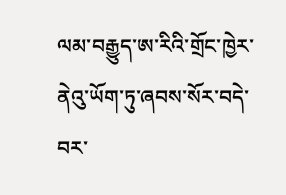ལམ་བརྒྱུད་ཨ་རིའི་གྲོང་ཁྱེར་ནེའུ་ཡོག་ཏུ་ཞབས་སོར་བདེ་བར་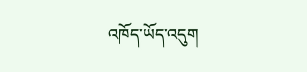འཁོད་ཡོད་འདུག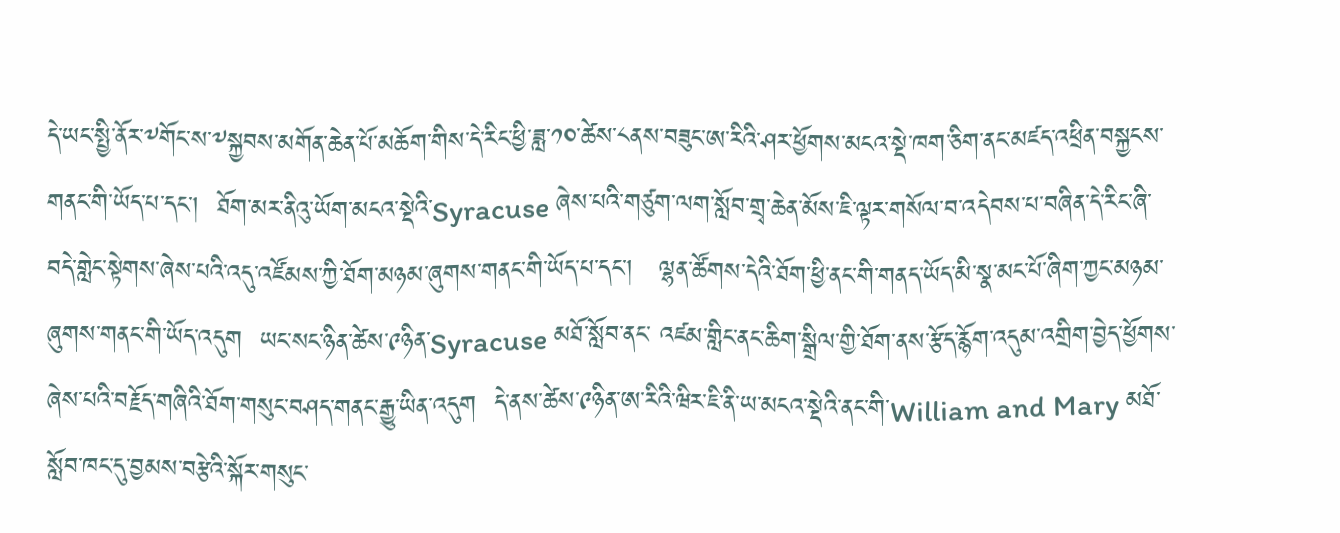དེ་ཡང་སྤྱི་ནོར་༸གོང་ས་༸སྐྱབས་མགོན་ཆེན་པོ་མཆོག་གིས་དེ་རིང་ཕྱི་ཟླ་༡༠་ཚེས་༨ནས་བཟུང་ཨ་རིའི་ཤར་ཕྱོགས་མངའ་སྡེ་ཁག་ཅིག་ནང་མཛད་འཕྲིན་བསྐྱངས་གནང་གི་ཡོད་པ་དང་།  ཐོག་མར་ནིའུ་ཡོག་མངའ་སྡེའི་Syracuse ཞེས་པའི་གཙུག་ལག་སློབ་གྲྭ་ཆེན་མོས་ཇི་ལྟར་གསོལ་བ་འདེབས་པ་བཞིན་དེ་རིང་ཞི་བདེ་གླེང་སྟེགས་ཞེས་པའི་འདུ་འཛོམས་ཀྱི་ཐོག་མཉམ་ཞུགས་གནང་གི་ཡོད་པ་དང་།   ལྷན་ཚོགས་དེའི་ཐོག་ཕྱི་ནང་གི་གནད་ཡོད་མི་སྣ་མང་པོ་ཞིག་ཀྱང་མཉམ་ཞུགས་གནང་གི་ཡོད་འདུག  ཡང་སང་ཉིན་ཚེས་༩ཉིན་Syracuse མཐོ་སློབ་ནང་ འཛམ་གླིང་ནང་ཆིག་སྒྲིལ་གྱི་ཐོག་ནས་རྩོད་རྙོག་འདུམ་འགྲིག་བྱེད་ཕྱོགས་ཞེས་པའི་བརྗོད་གཞིའི་ཐོག་གསུང་བཤད་གནང་རྒྱུ་ཡིན་འདུག  དེ་ནས་ཚེས་༩ཉིན་ཨ་རིའི་ཝིར་ཇི་ནི་ཡ་མངའ་སྡེའི་ནང་གི་William and Mary མཐོ་སློབ་ཁང་དུ་བྱམས་བརྩེའི་སྐོར་གསུང་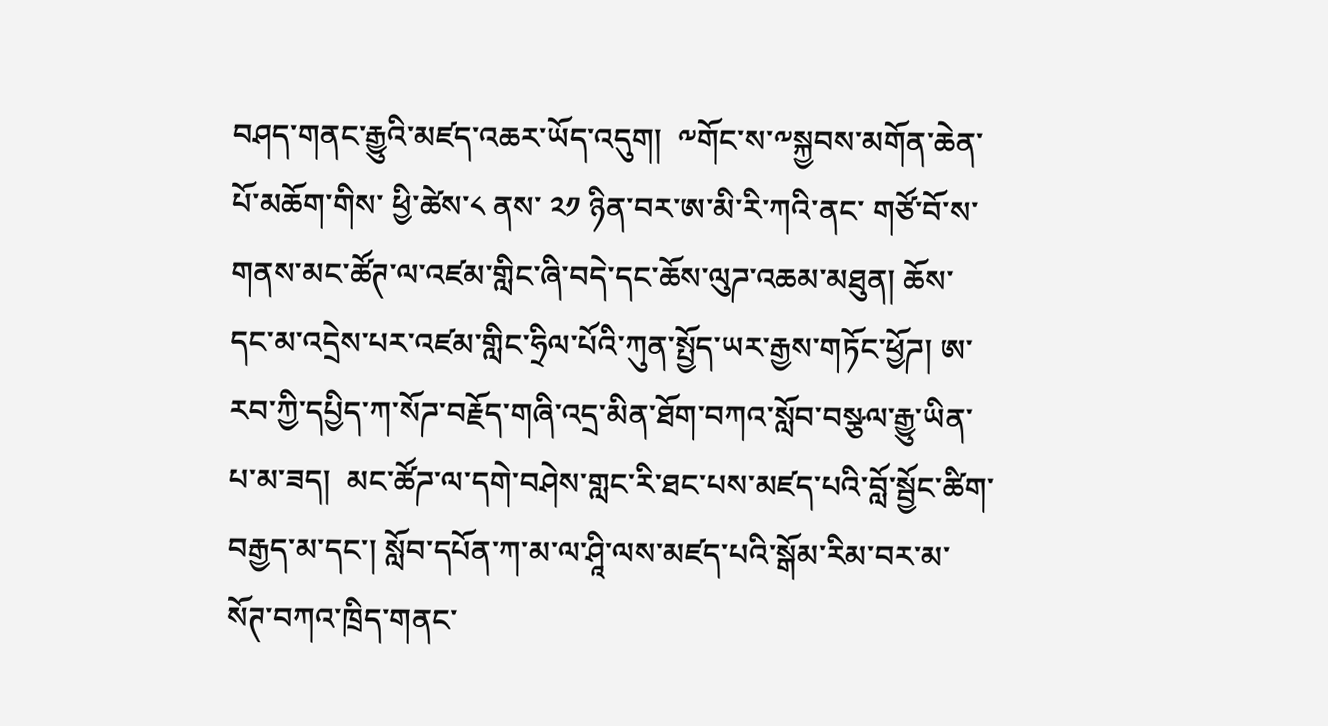བཤད་གནང་རྒྱུའི་མཛད་འཆར་ཡོད་འདུག།  ༸གོང་ས་༸སྐྱབས་མགོན་ཆེན་པོ་མཆོག་གིས་ ཕྱི་ཚེས་༨ ནས་ ༢༡ ཉིན་བར་ཨ་མི་རི་ཀའི་ནང་ གཙོ་བོ་ས་གནས་མང་ཚོཊ་ལ་འཛམ་གླིང་ཞི་བདེ་དང་ཆོས་ལུཌ་འཆམ་མཐུན། ཆོས་དང་མ་འདྲེས་པར་འཛམ་གླིང་ཧྲིལ་པོའི་ཀུན་སྤྱོད་ཡར་རྒྱས་གཏོང་ཕྱོཌ། ཨ་རབ་ཀྱི་དཔྱིད་ཀ་སོཌ་བརྗོད་གཞི་འདྲ་མིན་ཐོག་བཀའ་སློབ་བསྩལ་རྒྱུ་ཡིན་པ་མ་ཟད།  མང་ཚོཌ་ལ་དགེ་བཤེས་གླང་རི་ཐང་པས་མཛད་པའི་བློ་སྦྱོང་ཚིག་བརྒྱད་མ་དང་། སློབ་དཔོན་ཀ་མ་ལ་ཤཱི་ལས་མཛད་པའི་སྒོམ་རིམ་བར་མ་སོཊ་བཀའ་ཁྲིད་གནང་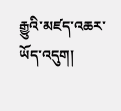རྒྱུའི་མཛད་འཆར་ཡོད་འདུག།